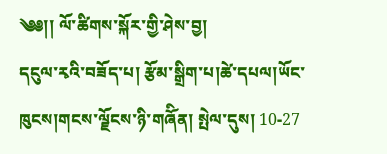༄༅།། ལོ་ཚིགས་སྐོར་གྱི་ཤེས་བྱ།
དངུལ་རྭའི་བཟོད་པ། རྩོམ་སྒྲིག་པ།ཚེ་དཔལ།ཡོང་ཁུངས།གངས་ལྗོངས་ཉི་གཞོིན། སྤེལ་དུས། 10-27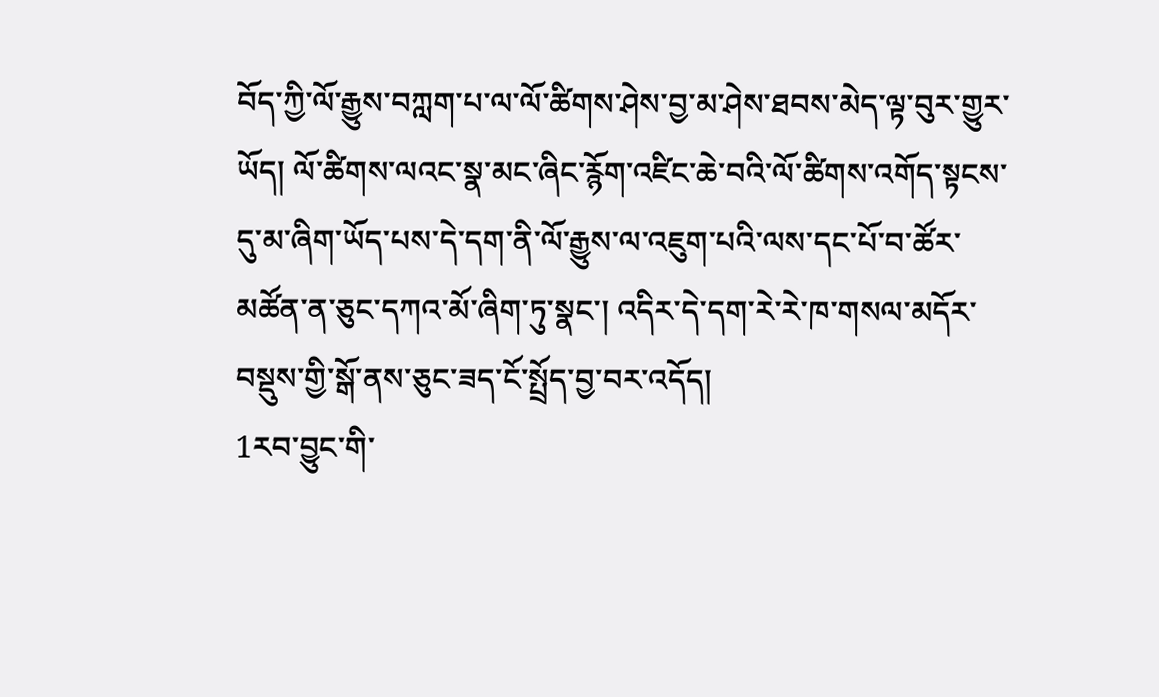བོད་ཀྱི་ལོ་རྒྱུས་བཀླག་པ་ལ་ལོ་ཚིགས་ཤེས་བྱ་མ་ཤེས་ཐབས་མེད་ལྟ་བུར་གྱུར་ཡོད། ལོ་ཚིགས་ལའང་སྣ་མང་ཞིང་རྙོག་འཛིང་ཆེ་བའི་ལོ་ཚིགས་འགོད་སྟངས་དུ་མ་ཞིག་ཡོད་པས་དེ་དག་ནི་ལོ་རྒྱུས་ལ་འཇུག་པའི་ལས་དང་པོ་བ་ཚོར་མཚོན་ན་ཅུང་དཀའ་མོ་ཞིག་ཏུ་སྣང་། འདིར་དེ་དག་རེ་རེ་ཁ་གསལ་མདོར་བསྡུས་གྱི་སྒོ་ནས་ཅུང་ཟད་ངོ་སྤྲོད་བྱ་བར་འདོད།
1རབ་བྱུང་གི་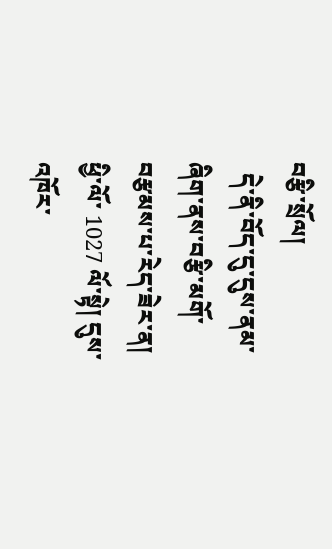བརྩི་སྲོལ།
  དེ་ནི་བོད་དུ་དུས་ནམ་ཞིག་ནས་བརྩི་མགོ་བརྩམས་པ་རེད་ཟེར་ན། ཕྱི་ལོ་ 1027 ལོ་སྟེ། དུས་འཁོར་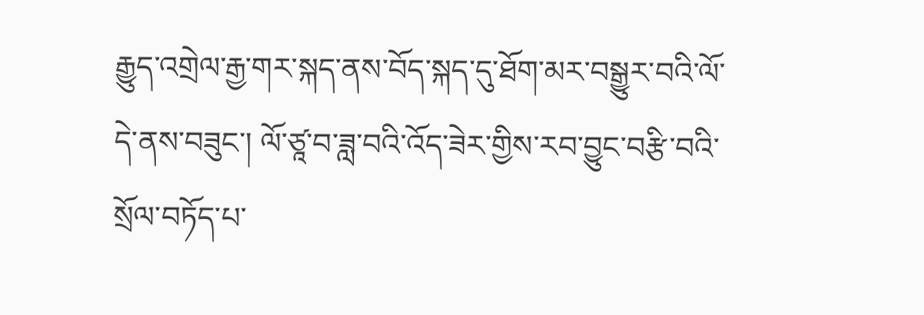རྒྱུད་འགྲེལ་རྒྱ་གར་སྐད་ནས་བོད་སྐད་དུ་ཐོག་མར་བསྒྱུར་བའི་ལོ་དེ་ནས་བཟུང་། ལོ་ཙཱ་བ་ཟླ་བའི་འོད་ཟེར་གྱིས་རབ་བྱུང་བརྩི་བའི་སྲོལ་བཏོད་པ་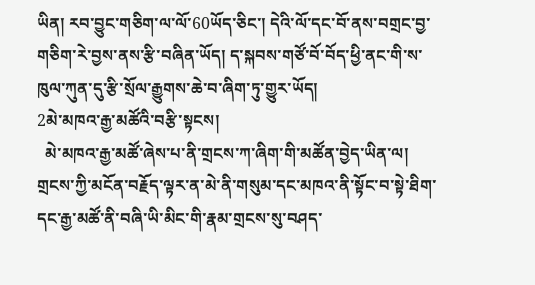ཡིན། རབ་བྱུང་གཅིག་ལ་ལོ་60ཡོད་ཅིང་། དེའི་ལོ་དང་བོ་ནས་བགྲང་བྱ་གཅིག་རེ་བྱས་ནས་རྩི་བཞིན་ཡོད། ད་སྐབས་གཙོ་བོ་བོད་ཕྱི་ནང་གི་ས་ཁུལ་ཀུན་དུ་རྩི་སྲོལ་རྒྱུགས་ཆེ་བ་ཞིག་ཏུ་གྱུར་ཡོད།
2མེ་མཁའ་རྒྱ་མཚོའི་བརྩི་སྟངས།
  མེ་མཁའ་རྒྱ་མཚོ་ཞེས་པ་ནི་གྲངས་ཀ་ཞིག་གི་མཚོན་བྱེད་ཡིན་ལ། གྲངས་ཀྱི་མངོན་བརྗོད་ལྟར་ན་མེ་ནི་གསུམ་དང་མཁའ་ནི་སྟོང་བ་སྟེ་ཐིག་དང་རྒྱ་མཚོ་ནི་བཞི་ཡི་མིང་གི་རྣམ་གྲངས་སུ་བཤད་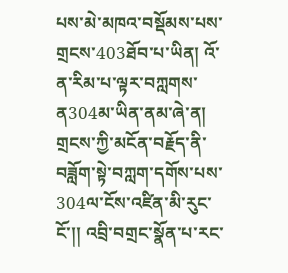པས་མེ་མཁའ་བསྡོམས་པས་གྲངས་403ཐོབ་པ་ཡིན། འོ་ན་རིམ་པ་ལྟར་བཀླགས་ན304མ་ཡིན་ནམ་ཞེ་ན། གྲངས་ཀྱི་མངོན་བརྗོད་ནི་བཟློག་སྟེ་བཀླག་དགོས་པས་304ལ་ངོས་འཛིན་མི་རུང་ངོ་།། འབྲི་བགྲང་སྣོན་པ་རང་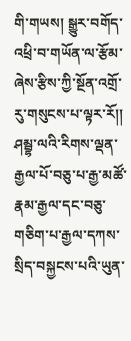གི་གཡས། སྒྱུར་བགོད་འཕྲི་བ་གཡོན་ལ་རྩོམ་ཞེས་རྩིས་ཀྱི་སྔོན་འགྲོ་རུ་གསུངས་པ་ལྟར་རོ།། ཤམྦྷ་ལའི་རིགས་ལྡན་རྒྱལ་པོ་བཅུ་པ་རྒྱ་མཚོ་རྣམ་རྒྱལ་དང་བཅུ་གཅིག་པ་རྒྱལ་དཀས་སྲིད་བསྐྱངས་པའི་ཡུན་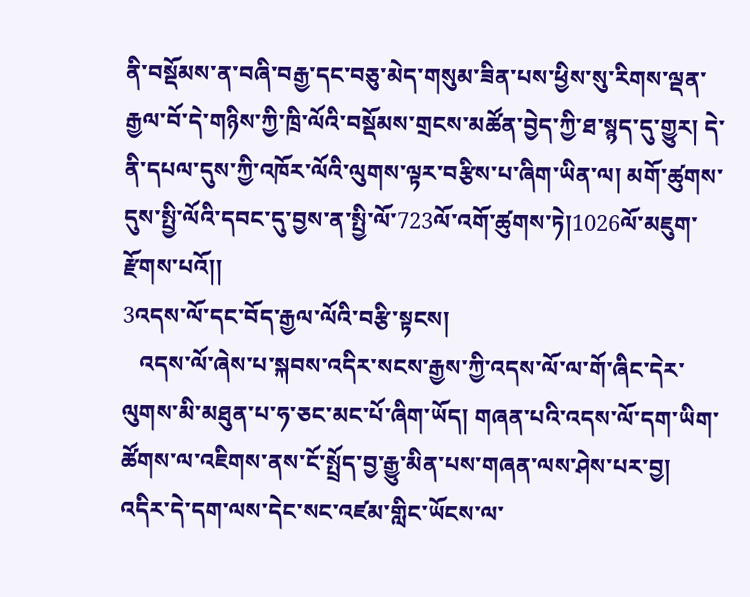ནི་བསྡོམས་ན་བཞི་བརྒྱ་དང་བཅུ་མེད་གསུམ་ཟིན་པས་ཕྱིས་སུ་རིགས་ལྡན་རྒྱལ་བོ་དེ་གཉིས་ཀྱི་ཁྲི་ལོའི་བསྡོམས་གྲངས་མཚོན་བྱེད་ཀྱི་ཐ་སྙད་དུ་གྱུར། དེ་ནི་དཔལ་དུས་ཀྱི་འཁོར་ལོའི་ལུགས་ལྟར་བརྩིས་པ་ཞིག་ཡིན་ལ། མགོ་ཚུགས་དུས་སྤྱི་ལོའི་དབང་དུ་བྱས་ན་སྤྱི་ལོ་723ལོ་འགོ་ཚུགས་ཏེ།1026ལོ་མཇུག་རྫོགས་པའོ།།
3འདས་ལོ་དང་བོད་རྒྱལ་ལོའི་བརྩི་སྟངས།
   འདས་ལོ་ཞེས་པ་སྐབས་འདིར་སངས་རྒྱས་ཀྱི་འདས་ལོ་ལ་གོ་ཞིང་དེར་ལུགས་མི་མཐུན་པ་ཧ་ཅང་མང་པོ་ཞིག་ཡོད། གཞན་པའི་འདས་ལོ་དག་ཡིག་ཚོགས་ལ་འཇིགས་ནས་ངོ་སྤྲོད་བྱ་རྒྱུ་མིན་པས་གཞན་ལས་ཤེས་པར་བྱ། འདིར་དེ་དག་ལས་དེང་སང་འཛམ་གླིང་ཡོངས་ལ་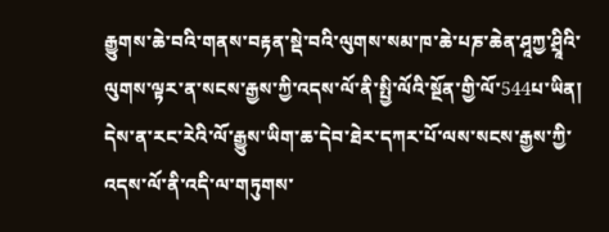རྒྱུགས་ཆེ་བའི་གནས་བརྟན་སྡེ་བའི་ལུགས་སམ་ཁ་ཆེ་པཎ་ཆེན་ཤཱཀྱ་ཤྲཱིའི་ལུགས་ལྟར་ན་སངས་རྒྱས་ཀྱི་འདས་ལོ་ནི་སྤྱི་ལོའི་སྔོན་གྱི་ལོ་544པ་ཡིན། དེས་ན་རང་རེའི་ལོ་རྒྱུས་ཡིག་ཆ་དེབ་ཐེར་དཀར་པོ་ལས་སངས་རྒྱས་ཀྱི་འདས་ལོ་ནི་འདི་ལ་གཏུགས་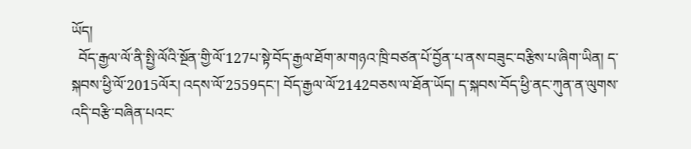ཡོད།
  བོད་རྒྱལ་ལོ་ནི་སྤྱི་ལོའི་སྔོན་གྱི་ལོ་127པ་སྟེ་བོད་རྒྱལ་ཐོག་མ་གཉའ་ཁྲི་བཙན་པོ་བྱོན་པ་ནས་བཟུང་བརྩིས་པ་ཞིག་ཡིན། ད་སྐབས་ཕྱི་ལོ་2015ལོར། འདས་ལོ་2559དང་། བོད་རྒྱལ་ལོ་2142བཅས་ལ་ཐོན་ཡོད། ད་སྐབས་བོད་ཕྱི་ནང་ཀུན་ན་ལུགས་འདི་བརྩི་བཞིན་པའང་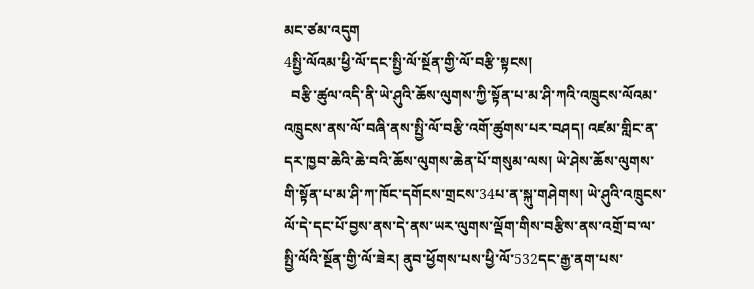མང་ཙམ་འདུག
4སྤྱི་ལོའམ་ཕྱི་ལོ་དང་སྤྱི་ལོ་སྔོན་གྱི་ལོ་བརྩི་སྟངས།
  བརྩི་ཚུལ་འདི་ནི་ཡེ་ཤུའི་ཆོས་ལུགས་ཀྱི་སྟོན་པ་མ་ཤི་ཀའི་འཁྲུངས་ལོའམ་འཁྲུངས་ནས་ལོ་བཞི་ནས་སྤྱི་ལོ་བརྩི་འགོ་ཚུགས་པར་བཤད། འཛམ་གླིང་ན་དར་ཁྱབ་ཆེའི་ཆེ་བའི་ཆོས་ལུགས་ཆེན་པོ་གསུམ་ལས། ཡེ་ཤེས་ཆོས་ལུགས་གི་སྟོན་པ་མ་ཤི་ཀ་ཁོང་དགོངས་གྲངས་34པ་ན་སྐུ་གཤེགས། ཡེ་ཤུའི་འཁྲུངས་ལོ་དེ་དང་པོ་བྱས་ནས་དེ་ནས་ཡར་ལུགས་ལྡོག་གིས་བརྩིས་ནས་འགྲོ་བ་ལ་སྤྱི་ལོའི་སྔོན་གྱི་ལོ་ཟེར། ནུབ་ཕྱོགས་པས་ཕྱི་ལོ་532དང་རྒྱ་ནག་པས་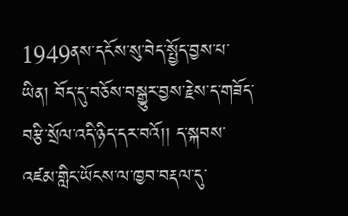1949ནས་དངོས་སུ་བེད་སྤྱོད་བྱས་པ་ཡིན། བོད་དུ་བཅོས་བསྒྱུར་བྱས་རྗེས་ད་གཟོད་བརྩི་སྲོལ་འདི་ཉིད་དར་བའོ།། ད་སྐབས་འཛམ་གླིང་ཡོངས་ལ་ཁྱབ་བརྡལ་དུ་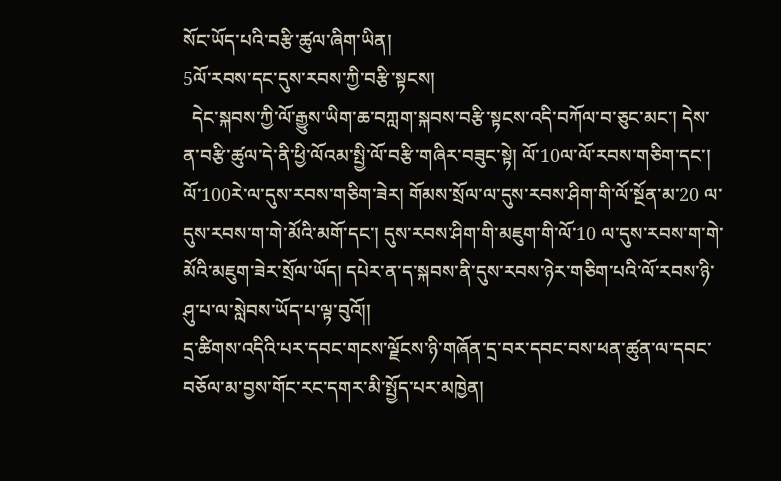སོང་ཡོད་པའི་བརྩི་ཚུལ་ཞིག་ཡིན།
5ལོ་རབས་དང་དུས་རབས་ཀྱི་བརྩི་སྟངས།
  དེང་སྐབས་ཀྱི་ལོ་རྒྱུས་ཡིག་ཆ་བཀླག་སྐབས་བརྩི་སྟངས་འདི་བཀོལ་བ་ཅུང་མང་། དེས་ན་བརྩི་ཚུལ་དེ་ནི་ཕྱི་ལོའམ་སྤྱི་ལོ་བརྩི་གཞིར་བཟུང་སྟེ། ལོ་10ལ་ལོ་རབས་གཅིག་དང་། ལོ་100རེ་ལ་དུས་རབས་གཅིག་ཟེར། གོམས་སྲོལ་ལ་དུས་རབས་ཤིག་གི་ལོ་སྔོན་མ་20 ལ་དུས་རབས་ག་གེ་མོའི་མགོ་དང་། དུས་རབས་ཤིག་གི་མཇུག་གི་ལོ་10 ལ་དུས་རབས་ག་གེ་མོའི་མཇུག་ཟེར་སྲོལ་ཡོད། དཔེར་ན་ད་སྐབས་ནི་དུས་རབས་ཉེར་གཅིག་པའི་ལོ་རབས་ཉི་ཤུ་པ་ལ་སླེབས་ཡོད་པ་ལྟ་བུའོ།།
དྲ་ཚིགས་འདིའི་པར་དབང་གངས་ལྗོངས་ཉི་གཞོན་དྲ་བར་དབང་བས་ཕན་ཚུན་ལ་དབང་བཅོལ་མ་བྱས་གོང་རང་དགར་མི་སྤྱོད་པར་མཁྱེན།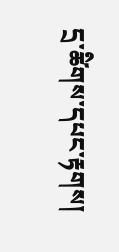དྲ་ཚིགས་དཔང་རྟགས།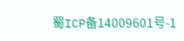蜀ICP备14009601号-1